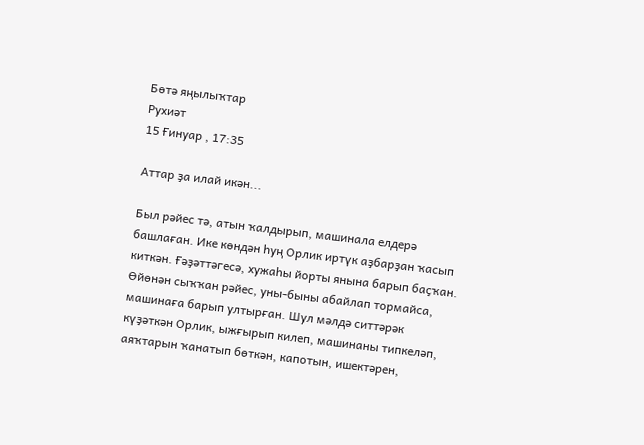Бөтә яңылыҡтар
Рухиәт
15 Ғинуар , 17:35

Аттар ҙа илай икән...

Был рәйес тә, атын ҡалдырып, машинала елдерә башлаған. Ике көндән һуң Орлик иртүк аҙбарҙан ҡасып киткән. Ғәҙәттәгесә, хужаһы йорты янына барып баҫҡан. Өйөнән сыҡҡан рәйес, уны-быны абайлап тормайса, машинаға барып ултырған. Шул мәлдә ситтәрәк күҙәткән Орлик, ыжғырып килеп, машинаны типкеләп, аяҡтарын ҡанатып бөткән, капотын, ишектәрен,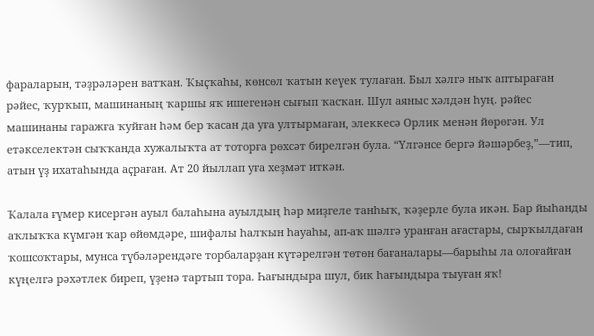фараларын, тәҙрәләрен ватҡан. Ҡыҫҡаһы, көнсөл ҡатын кеүек тулаған. Был хәлгә ныҡ аптыраған рәйес, ҡурҡып, машинаның ҡаршы яҡ ишегенән сығып ҡасҡан. Шул аяныс хәлдән һуң. рәйес машинаны гаражға ҡуйған һәм бер ҡасан да уға ултырмаған, элеккесә Орлик менән йөрөгән. Ул етәкселектән сыҡҡанда хужалыҡта ат тоторға рөхсәт бирелгән була. “Үлгәнсе бергә йәшәрбеҙ,”—тип, атын үҙ ихатаһында аҫраған. Ат 20 йыллап уға хеҙмәт иткән.

Ҡалала ғүмер кисергән ауыл балаһына ауылдың һәр миҙгеле танһыҡ, ҡәҙерле була икән. Бар йыһанды аҡлыҡҡа күмгән ҡар өйөмдәре, шифалы һалҡын һауаһы, ап-аҡ шәлгә уранған ағастары, сырҡылдаған ҡошсоҡтары, мунса түбәләрендәге торбаларҙан күтәрелгән төтөн бағаналары—барыһы ла олоғайған күңелгә рәхәтлек биреп, үҙенә тартып тора. Һағындыра шул, бик һағындыра тыуған яҡ!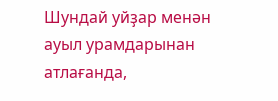Шундай уйҙар менән ауыл урамдарынан атлағанда,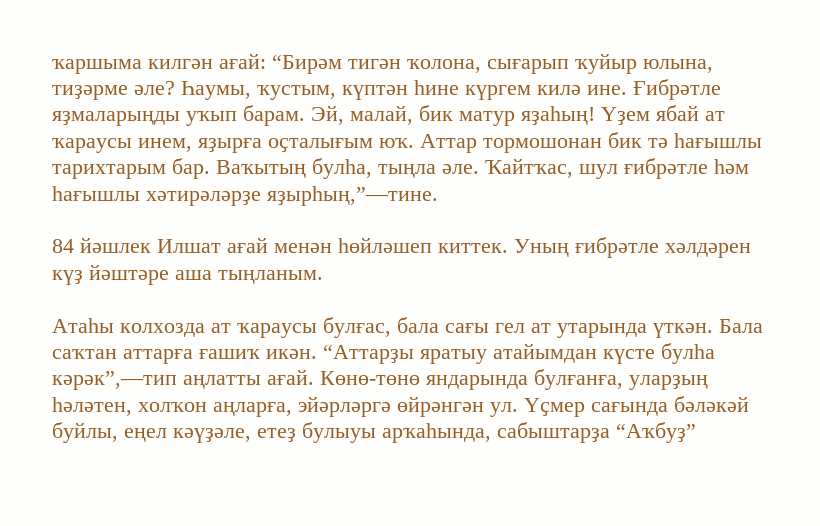ҡаршыма килгән ағай: “Бирәм тигән ҡолона, сығарып ҡуйыр юлына, тиҙәрме әле? Һаумы, ҡустым, күптән һине күргем килә ине. Ғибрәтле яҙмаларыңды уҡып барам. Эй, малай, бик матур яҙаһың! Үҙем ябай ат ҡараусы инем, яҙырға оҫталығым юҡ. Аттар тормошонан бик тә һағышлы тарихтарым бар. Ваҡытың булһа, тыңла әле. Ҡайтҡас, шул ғибрәтле һәм һағышлы хәтирәләрҙе яҙырһың,”—тине.

84 йәшлек Илшат ағай менән һөйләшеп киттек. Уның ғибрәтле хәлдәрен күҙ йәштәре аша тыңланым.

Атаһы колхозда ат ҡараусы булғас, бала сағы гел ат утарында үткән. Бала саҡтан аттарға ғашиҡ икән. “Аттарҙы яратыу атайымдан күсте булһа кәрәк”,—тип аңлатты ағай. Көнө-төнө яндарында булғанға, уларҙың һәләтен, холҡон аңларға, эйәрләргә өйрәнгән ул. Үҫмер сағында бәләкәй буйлы, еңел кәүҙәле, етеҙ булыуы арҡаһында, сабыштарҙа “Аҡбуҙ”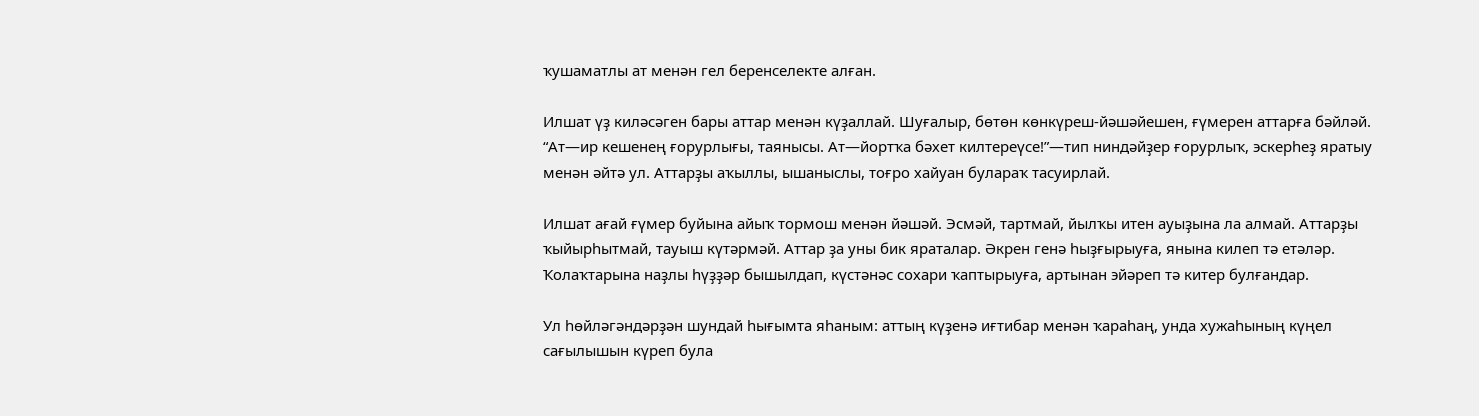ҡушаматлы ат менән гел беренселекте алған.

Илшат үҙ киләсәген бары аттар менән күҙаллай. Шуғалыр, бөтөн көнкүреш-йәшәйешен, ғүмерен аттарға бәйләй. “Ат—ир кешенең ғорурлығы, таянысы. Ат—йортҡа бәхет килтереүсе!”—тип ниндәйҙер ғорурлыҡ, эскерһеҙ яратыу менән әйтә ул. Аттарҙы аҡыллы, ышаныслы, тоғро хайуан булараҡ тасуирлай.

Илшат ағай ғүмер буйына айыҡ тормош менән йәшәй. Эсмәй, тартмай, йылҡы итен ауыҙына ла алмай. Аттарҙы ҡыйырһытмай, тауыш күтәрмәй. Аттар ҙа уны бик яраталар. Әкрен генә һыҙғырыуға, янына килеп тә етәләр. Ҡолаҡтарына наҙлы һүҙҙәр бышылдап, күстәнәс сохари ҡаптырыуға, артынан эйәреп тә китер булғандар.

Ул һөйләгәндәрҙән шундай һығымта яһаным: аттың күҙенә иғтибар менән ҡараһаң, унда хужаһының күңел сағылышын күреп була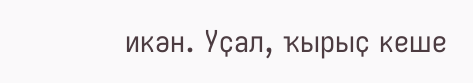икән. Уҫал, ҡырыҫ кеше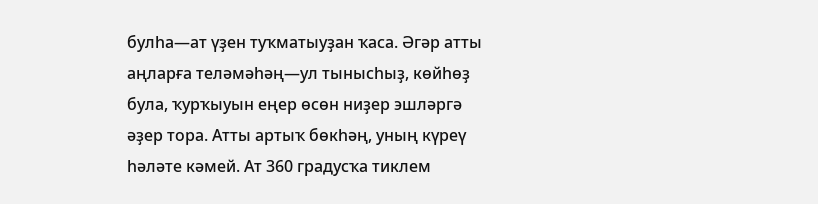булһа—ат үҙен туҡматыуҙан ҡаса. Әгәр атты аңларға теләмәһәң—ул тынысһыҙ, көйһөҙ була, ҡурҡыуын еңер өсөн ниҙер эшләргә әҙер тора. Атты артыҡ бөкһәң, уның күреү һәләте кәмей. Ат 360 градусҡа тиклем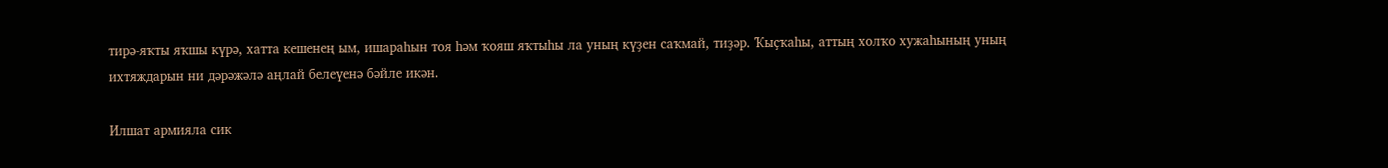тирә-яҡты яҡшы күрә, хатта кешенең ым, ишараһын тоя һәм ҡояш яҡтыһы ла уның күҙен саҡмай, тиҙәр. Ҡыҫҡаһы, аттың холҡо хужаһының уның ихтяждарын ни дәрәжәлә аңлай белеүенә бәйле икән.

Илшат армияла сик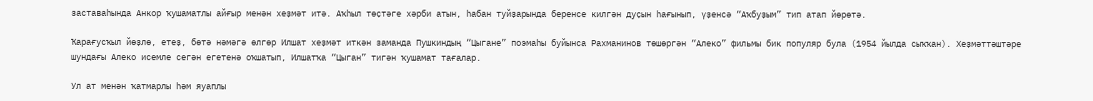заставаһында Анкор ҡушаматлы айғыр менән хеҙмәт итә. Аҡһыл төҫтәге хәрби атын, һабан туйҙарында беренсе килгән дуҫын һағынып, үҙенсә “Аҡбуҙым” тип атап йөрөтә.

Ҡарағусҡыл йөҙлө, етеҙ, бөтә нәмәгә өлгөр Илшат хеҙмәт иткән заманда Пушкиндың “Цыгане” поэмаһы буйынса Рахманинов төшөргән “Алеко” фильмы бик популяр була (1954 йылда сыҡҡан). Хеҙмәттәштәре шундағы Алеко исемле сегән егетенә оҡшатып, Илшатҡа “Цыган” тигән ҡушамат тағалар.

Ул ат менән ҡатмарлы һәм яуаплы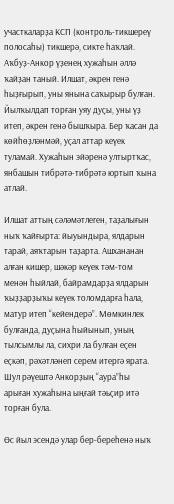участкаларҙа КСП (контроль-тикшереү полосаһы) тикшерә, сикте һаҡлай. Аҡбуҙ-Анкор үҙенең хужаһын әллә ҡайҙан таный. Илшат, әкрен генә һыҙғырып, уны янына саҡырыр булған. Йылҡылдап торған уяу дуҫы, уны үҙ итеп, әкрен генә бышҡыра. Бер ҡасан да көйһөҙләнмәй, уҫал аттар кеүек туламай. Хужаһын эйәренә ултыртҡас, янбашын тибрәтә-тибрәтә юртып ҡына атлай.

Илшат аттың сәләмәтлеген, таҙалығын ныҡ ҡайғырта: йыуындыра, ялдарын тарай, аяҡтарын таҙарта. Ашхананан алған кишер, шәкәр кеүек тәм-том менән һыйлай, байрамдарҙа ялдарын ҡыҙҙарҙыҡы кеүек толомдарға һала, матур итеп “кейендерә”. Мөмкинлек булғанда, дуҫына һыйынып, уның тылсымлы ла, сихри ла булған еҫен еҫкәп, рәхәтләнеп серем итергә ярата. Шул рәүештә Анкорҙың “аура”һы арыған хужаһына ыңғай тәьҫир итә торған була.

Өс йыл эсендә улар бер-береһенә ныҡ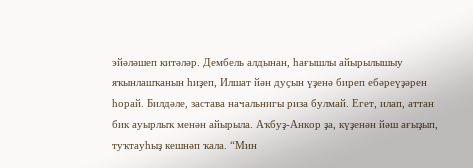эйәләшеп китәләр. Дембель алдынан, һағышлы айырылышыу яҡынлашҡанын һиҙеп, Илшат йән дуҫын үҙенә биреп ебәреүҙәрен һорай. Билдәле, застава начальнигы риза булмай. Егет, илап, аттан бик ауырлыҡ менән айырыла. Аҡбуҙ-Анкор ҙа, күҙенән йәш ағыҙып, туҡтауһыҙ кешнәп ҡала. “Мин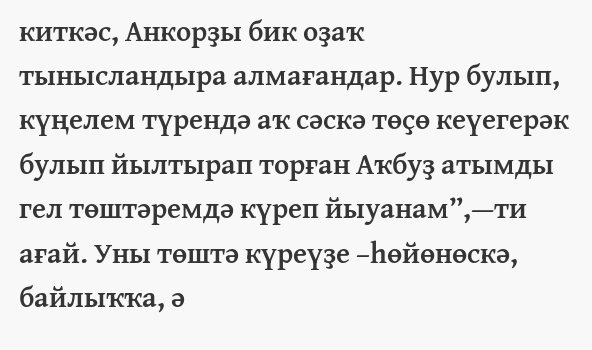киткәс, Анкорҙы бик оҙаҡ тынысландыра алмағандар. Нур булып, күңелем түрендә аҡ сәскә төҫө кеүегерәк булып йылтырап торған Аҡбуҙ атымды гел төштәремдә күреп йыуанам”,—ти ағай. Уны төштә күреүҙе –һөйөнөскә, байлыҡҡа, ә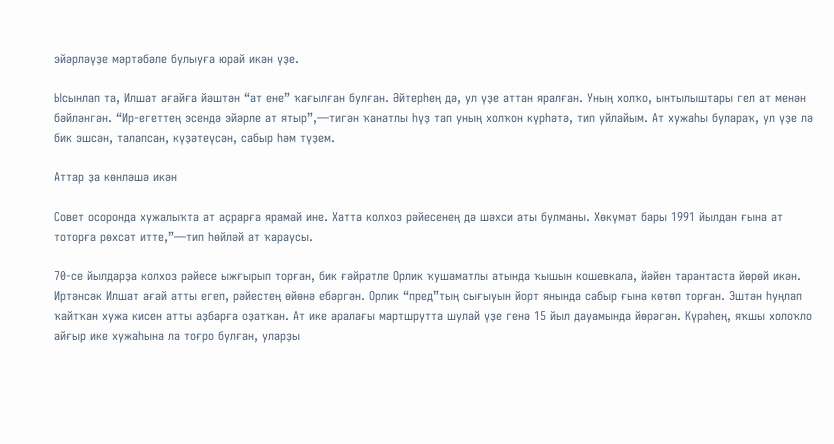эйәрләүҙе мәртәбәле булыуға юрай икән үҙе.

Ысынлап та, Илшат ағайға йәштән “ат ене” ҡағылған булған. Әйтерһең дә, ул үҙе аттан яралған. Уның холҡо, ынтылыштары гел ат менән бәйләнгән. “Ир-егеттең эсендә эйәрле ат ятыр”,—тигән ҡанатлы һүҙ тап уның холҡон күрһәтә, тип уйлайым. Ат хужаһы булараҡ, ул үҙе лә бик эшсән, талапсан, күҙәтеүсән, сабыр һәм түҙем.

Аттар ҙа көнләшә икән

Совет осоронда хужалыҡта ат аҫрарға ярамай ине. Хатта колхоз рәйесенең дә шәхси аты булманы. Хөкүмәт бары 1991 йылдан ғына ат тоторға рөхсәт итте,”—тип һөйләй ат ҡараусы.

70-се йылдарҙа колхоз рәйесе ыжғырып торған, бик ғәйрәтле Орлик ҡушаматлы атында ҡышын кошевкала, йәйен тарантаста йөрөй икән. Иртәнсәк Илшат ағай атты егеп, рәйестең өйөнә ебәргән. Орлик “пред”тың сығыуын йорт янында сабыр ғына көтөп торған. Эштән һуңлап ҡайтҡан хужа кисен атты аҙбарға оҙатҡан. Ат ике аралағы мартшрутта шулай үҙе генә 15 йыл дауамында йөрәгән. Күрәһең, яҡшы холоҡло айғыр ике хужаһына ла тоғро булған, уларҙы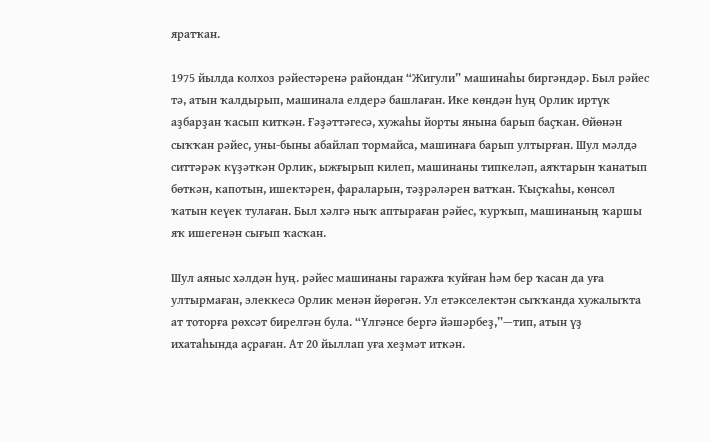яратҡан.

1975 йылда колхоз рәйестәренә райондан “Жигули” машинаһы биргәндәр. Был рәйес тә, атын ҡалдырып, машинала елдерә башлаған. Ике көндән һуң Орлик иртүк аҙбарҙан ҡасып киткән. Ғәҙәттәгесә, хужаһы йорты янына барып баҫҡан. Өйөнән сыҡҡан рәйес, уны-быны абайлап тормайса, машинаға барып ултырған. Шул мәлдә ситтәрәк күҙәткән Орлик, ыжғырып килеп, машинаны типкеләп, аяҡтарын ҡанатып бөткән, капотын, ишектәрен, фараларын, тәҙрәләрен ватҡан. Ҡыҫҡаһы, көнсөл ҡатын кеүек тулаған. Был хәлгә ныҡ аптыраған рәйес, ҡурҡып, машинаның ҡаршы яҡ ишегенән сығып ҡасҡан.

Шул аяныс хәлдән һуң. рәйес машинаны гаражға ҡуйған һәм бер ҡасан да уға ултырмаған, элеккесә Орлик менән йөрөгән. Ул етәкселектән сыҡҡанда хужалыҡта ат тоторға рөхсәт бирелгән була. “Үлгәнсе бергә йәшәрбеҙ,”—тип, атын үҙ ихатаһында аҫраған. Ат 20 йыллап уға хеҙмәт иткән.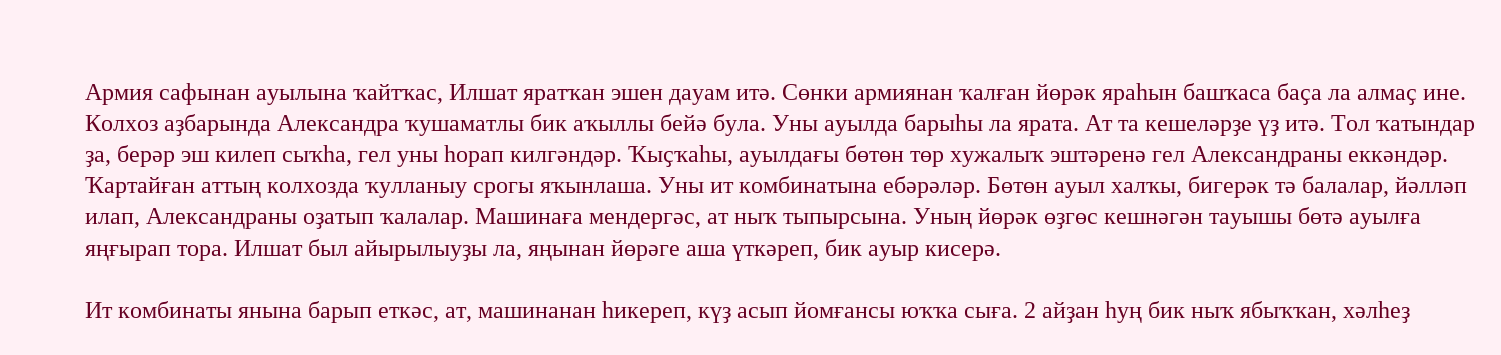Армия сафынан ауылына ҡайтҡас, Илшат яратҡан эшен дауам итә. Сөнки армиянан ҡалған йөрәк яраһын башҡаса баҫа ла алмаҫ ине. Колхоз аҙбарында Александра ҡушаматлы бик аҡыллы бейә була. Уны ауылда барыһы ла ярата. Ат та кешеләрҙе үҙ итә. Тол ҡатындар ҙа, берәр эш килеп сыҡһа, гел уны һорап килгәндәр. Ҡыҫҡаһы, ауылдағы бөтөн төр хужалыҡ эштәренә гел Александраны еккәндәр. Ҡартайған аттың колхозда ҡулланыу срогы яҡынлаша. Уны ит комбинатына ебәрәләр. Бөтөн ауыл халҡы, бигерәк тә балалар, йәлләп илап, Александраны оҙатып ҡалалар. Машинаға мендергәс, ат ныҡ тыпырсына. Уның йөрәк өҙгөс кешнәгән тауышы бөтә ауылға яңғырап тора. Илшат был айырылыуҙы ла, яңынан йөрәге аша үткәреп, бик ауыр кисерә.

Ит комбинаты янына барып еткәс, ат, машинанан һикереп, күҙ асып йомғансы юҡҡа сыға. 2 айҙан һуң бик ныҡ ябыҡҡан, хәлһеҙ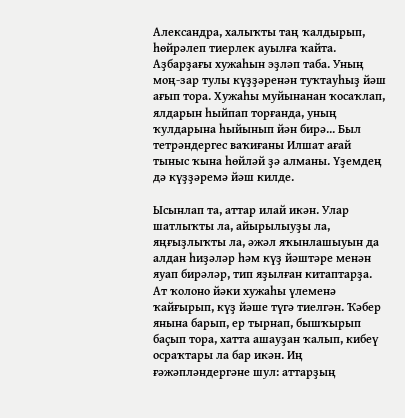Александра, халыҡты таң ҡалдырып, һөйрәлеп тиерлек ауылға ҡайта. Аҙбарҙағы хужаһын эҙләп таба. Уның моң-зар тулы күҙҙәренән туҡтауһыҙ йәш ағып тора. Хужаһы муйынанан ҡосаҡлап, ялдарын һыйпап торғанда, уның ҡулдарына һыйынып йән бирә... Был тетрәндергес ваҡиғаны Илшат ағай тыныс ҡына һөйләй ҙә алманы. Үҙемдең дә күҙҙәремә йәш килде.

Ысынлап та, аттар илай икән. Улар шатлыҡты ла, айырылыуҙы ла, яңғыҙлыҡты ла, әжәл яҡынлашыуын да алдан һиҙәләр һәм күҙ йәштәре менән яуап бирәләр, тип яҙылған китаптарҙа. Ат ҡолоно йәки хужаһы үлеменә ҡайғырып, күҙ йәше түгә тиелгән. Ҡәбер янына барып, ер тырнап, бышҡырып баҫып тора, хатта ашауҙан ҡалып, кибеү осраҡтары ла бар икән. Иң ғәжәпләндергәне шул: аттарҙың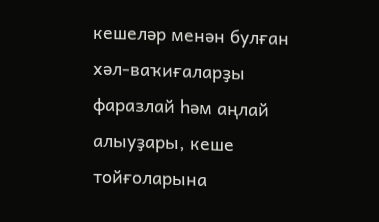кешеләр менән булған хәл-ваҡиғаларҙы фаразлай һәм аңлай алыуҙары, кеше тойғоларына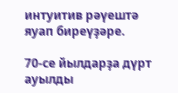интуитив рәүештә яуап биреүҙәре.

70-се йылдарҙа дүрт ауылды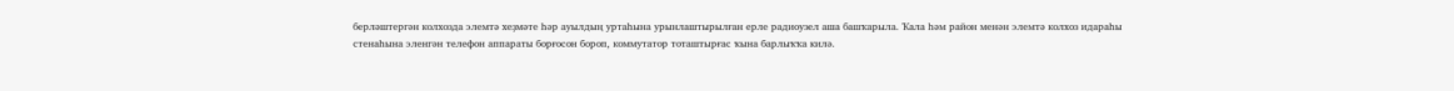берләштергән колхозда элемтә хеҙмәте һәр ауылдың уртаһына урынлаштырылған ерле радиоузел аша башҡарыла. Ҡала һәм район менән элемтә колхоз идараһы стенаһына эленгән телефон аппараты борғосон бороп, коммутатор тоташтырғас ҡына барлыҡҡа килә.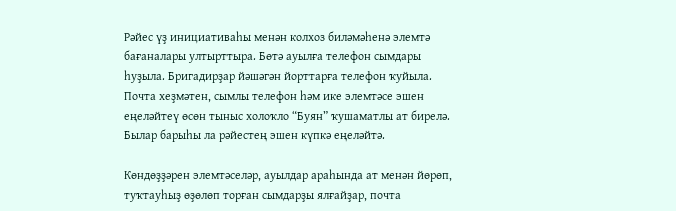Рәйес үҙ инициативаһы менән колхоз биләмәһенә элемтә бағаналары ултырттыра. Бөтә ауылға телефон сымдары һуҙыла. Бригадирҙар йәшәгән йорттарға телефон ҡуйыла. Почта хеҙмәтен, сымлы телефон һәм ике элемтәсе эшен еңеләйтеү өсөн тыныс холоҡло “Буян” ҡушаматлы ат бирелә. Былар барыһы ла рәйестең эшен күпкә еңеләйтә.

Көндөҙҙәрен элемтәселәр, ауылдар араһында ат менән йөрөп, туҡтауһыҙ өҙөлөп торған сымдарҙы ялғайҙар, почта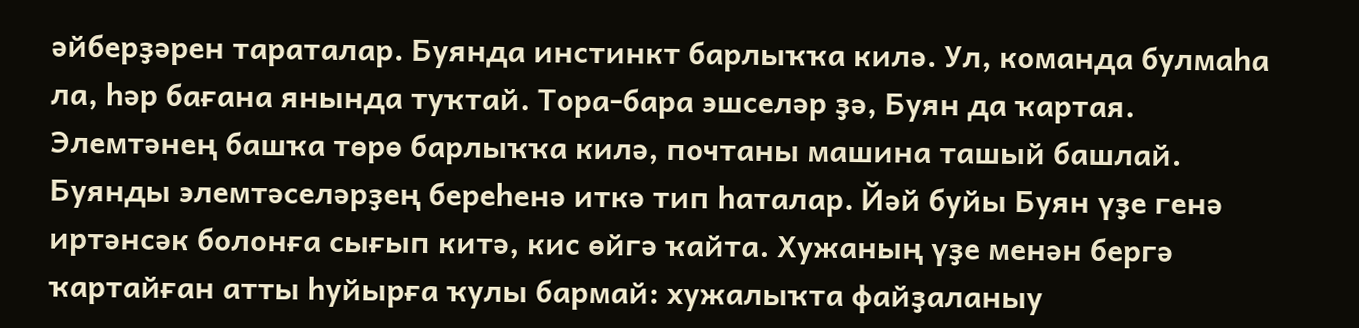әйберҙәрен тараталар. Буянда инстинкт барлыҡҡа килә. Ул, команда булмаһа ла, һәр бағана янында туҡтай. Тора-бара эшселәр ҙә, Буян да ҡартая. Элемтәнең башҡа төрө барлыҡҡа килә, почтаны машина ташый башлай. Буянды элемтәселәрҙең береһенә иткә тип һаталар. Йәй буйы Буян үҙе генә иртәнсәк болонға сығып китә, кис өйгә ҡайта. Хужаның үҙе менән бергә ҡартайған атты һуйырға ҡулы бармай: хужалыҡта файҙаланыу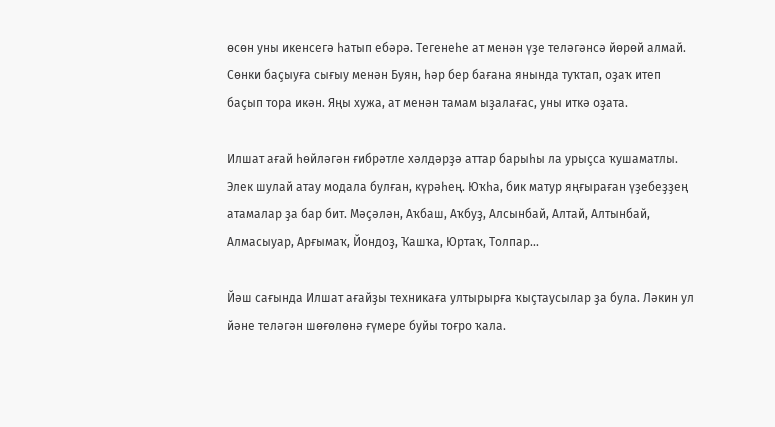өсөн уны икенсегә һатып ебәрә. Тегенеһе ат менән үҙе теләгәнсә йөрөй алмай. Сөнки баҫыуға сығыу менән Буян, һәр бер бағана янында туҡтап, оҙаҡ итеп баҫып тора икән. Яңы хужа, ат менән тамам ыҙалағас, уны иткә оҙата.

Илшат ағай һөйләгән ғибрәтле хәлдәрҙә аттар барыһы ла урыҫса ҡушаматлы. Элек шулай атау модала булған, күрәһең. Юҡһа, бик матур яңғыраған үҙебеҙҙең атамалар ҙа бар бит. Мәҫәлән, Аҡбаш, Аҡбуҙ, Алсынбай, Алтай, Алтынбай, Алмасыуар, Арғымаҡ, Йондоҙ, Ҡашҡа, Юртаҡ, Толпар...

Йәш сағында Илшат ағайҙы техникаға ултырырға ҡыҫтаусылар ҙа була. Ләкин ул йәне теләгән шөғөлөнә ғүмере буйы тоғро ҡала.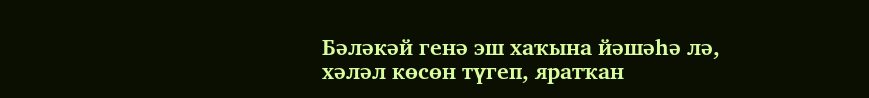Бәләкәй генә эш хаҡына йәшәһә лә, хәләл көсөн түгеп, яратҡан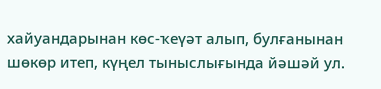хайуандарынан көс-ҡеүәт алып, булғанынан шөкөр итеп, күңел тыныслығында йәшәй ул.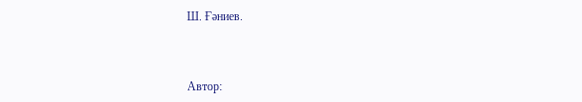Ш. Ғәниев.



Автор: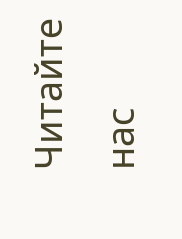Читайте нас